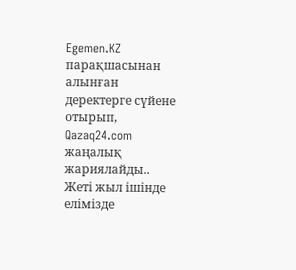Egemen.KZ парақшасынан алынған деректерге сүйене отырып, Qazaq24.com жаңалық жариялайды..
Жеті жыл ішінде елімізде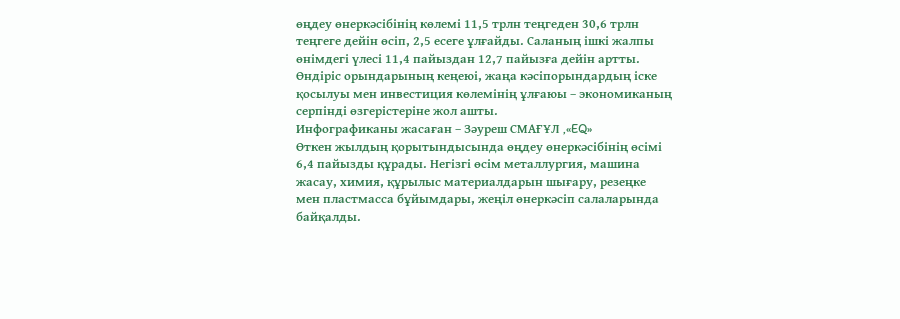өңдеу өнеркәсібінің көлемі 11,5 трлн теңгеден 30,6 трлн теңгеге дейін өсіп, 2,5 есеге ұлғайды. Саланың ішкі жалпы өнімдегі үлесі 11,4 пайыздан 12,7 пайызға дейін артты. Өндіріс орындарының кеңеюі, жаңа кәсіпорындардың іске қосылуы мен инвестиция көлемінің ұлғаюы – экономиканың серпінді өзгерістеріне жол ашты.
Инфографиканы жасаған – Зәуреш СМАҒҰЛ ,«EQ»
Өткен жылдың қорытындысында өңдеу өнеркәсібінің өсімі 6,4 пайызды құрады. Негізгі өсім металлургия, машина жасау, химия, құрылыс материалдарын шығару, резеңке мен пластмасса бұйымдары, жеңіл өнеркәсіп салаларында байқалды.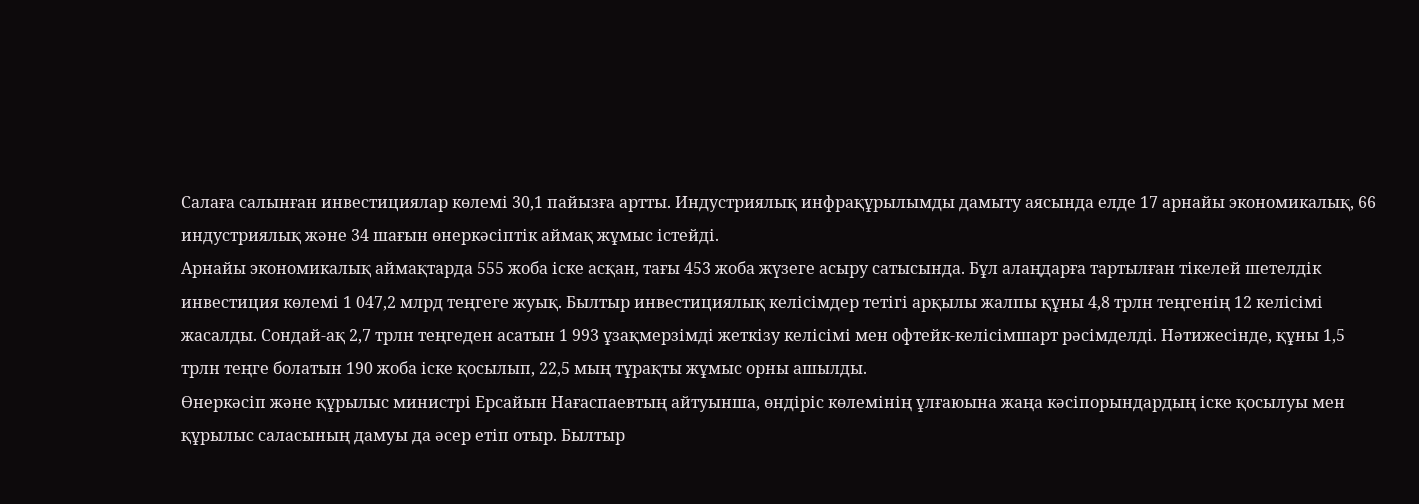Салаға салынған инвестициялар көлемі 30,1 пайызға артты. Индустриялық инфрақұрылымды дамыту аясында елде 17 арнайы экономикалық, 66 индустриялық және 34 шағын өнеркәсіптік аймақ жұмыс істейді.
Арнайы экономикалық аймақтарда 555 жоба іске асқан, тағы 453 жоба жүзеге асыру сатысында. Бұл алаңдарға тартылған тікелей шетелдік инвестиция көлемі 1 047,2 млрд теңгеге жуық. Былтыр инвестициялық келісімдер тетігі арқылы жалпы құны 4,8 трлн теңгенің 12 келісімі жасалды. Сондай-ақ 2,7 трлн теңгеден асатын 1 993 ұзақмерзімді жеткізу келісімі мен офтейк-келісімшарт рәсімделді. Нәтижесінде, құны 1,5 трлн теңге болатын 190 жоба іске қосылып, 22,5 мың тұрақты жұмыс орны ашылды.
Өнеркәсіп және құрылыс министрі Ерсайын Нағаспаевтың айтуынша, өндіріс көлемінің ұлғаюына жаңа кәсіпорындардың іске қосылуы мен құрылыс саласының дамуы да әсер етіп отыр. Былтыр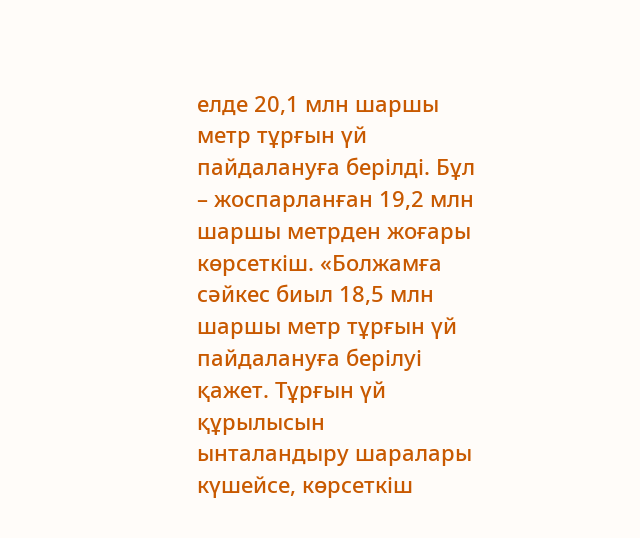елде 20,1 млн шаршы метр тұрғын үй пайдалануға берілді. Бұл – жоспарланған 19,2 млн шаршы метрден жоғары көрсеткіш. «Болжамға сәйкес биыл 18,5 млн шаршы метр тұрғын үй пайдалануға берілуі қажет. Тұрғын үй құрылысын ынталандыру шаралары күшейсе, көрсеткіш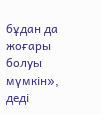бұдан да жоғары болуы мүмкін», деді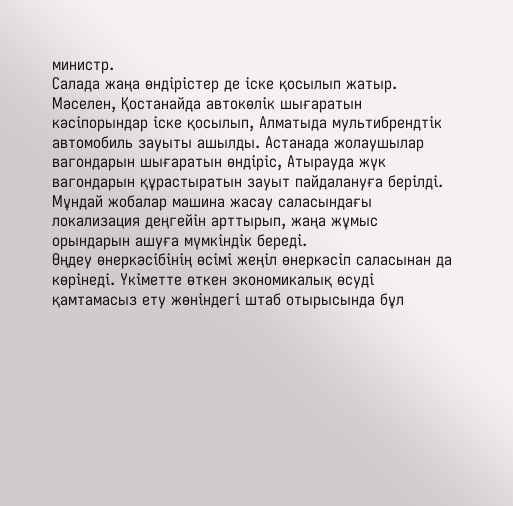министр.
Салада жаңа өндірістер де іске қосылып жатыр. Мәселен, Қостанайда автокөлік шығаратын кәсіпорындар іске қосылып, Алматыда мультибрендтік автомобиль зауыты ашылды. Астанада жолаушылар вагондарын шығаратын өндіріс, Атырауда жүк вагондарын құрастыратын зауыт пайдалануға берілді. Мұндай жобалар машина жасау саласындағы локализация деңгейін арттырып, жаңа жұмыс орындарын ашуға мүмкіндік береді.
Өңдеу өнеркәсібінің өсімі жеңіл өнеркәсіп саласынан да көрінеді. Үкіметте өткен экономикалық өсуді қамтамасыз ету жөніндегі штаб отырысында бұл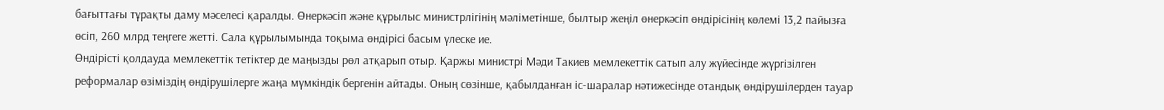бағыттағы тұрақты даму мәселесі қаралды. Өнеркәсіп және құрылыс министрлігінің мәліметінше, былтыр жеңіл өнеркәсіп өндірісінің көлемі 13,2 пайызға өсіп, 260 млрд теңгеге жетті. Сала құрылымында тоқыма өндірісі басым үлеске ие.
Өндірісті қолдауда мемлекеттік тетіктер де маңызды рөл атқарып отыр. Қаржы министрі Мәди Такиев мемлекеттік сатып алу жүйесінде жүргізілген реформалар өзіміздің өндірушілерге жаңа мүмкіндік бергенін айтады. Оның сөзінше, қабылданған іс-шаралар нәтижесінде отандық өндірушілерден тауар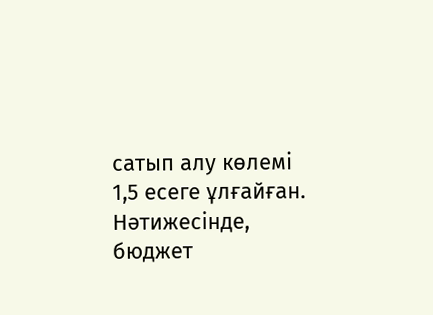сатып алу көлемі 1,5 есеге ұлғайған. Нәтижесінде, бюджет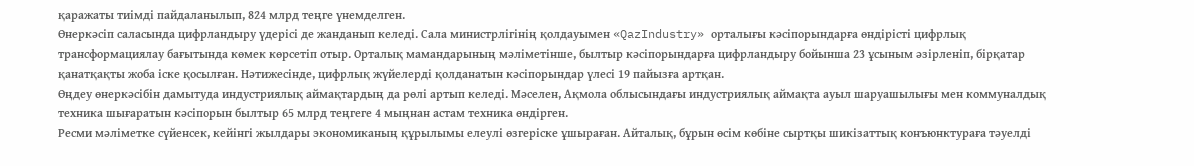қаражаты тиімді пайдаланылып, 824 млрд теңге үнемделген.
Өнеркәсіп саласында цифрландыру үдерісі де жанданып келеді. Сала министрлігінің қолдауымен «QazIndustry» орталығы кәсіпорындарға өндірісті цифрлық трансформациялау бағытында көмек көрсетіп отыр. Орталық мамандарының мәліметінше, былтыр кәсіпорындарға цифрландыру бойынша 23 ұсыным әзірленіп, бірқатар қанатқақты жоба іске қосылған. Нәтижесінде, цифрлық жүйелерді қолданатын кәсіпорындар үлесі 19 пайызға артқан.
Өңдеу өнеркәсібін дамытуда индустриялық аймақтардың да рөлі артып келеді. Мәселен, Ақмола облысындағы индустриялық аймақта ауыл шаруашылығы мен коммуналдық техника шығаратын кәсіпорын былтыр 65 млрд теңгеге 4 мыңнан астам техника өндірген.
Ресми мәліметке сүйенсек, кейінгі жылдары экономиканың құрылымы елеулі өзгеріске ұшыраған. Айталық, бұрын өсім көбіне сыртқы шикізаттық конъюнктураға тәуелді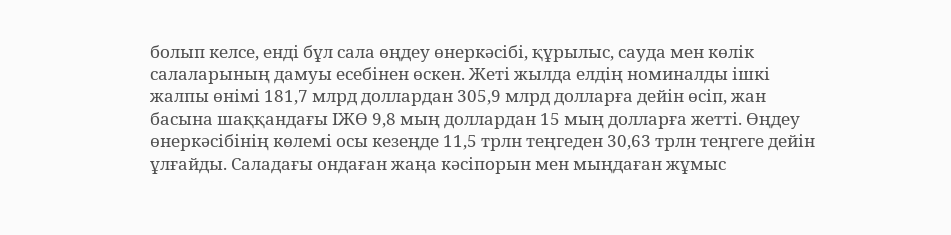болып келсе, енді бұл сала өңдеу өнеркәсібі, құрылыс, сауда мен көлік салаларының дамуы есебінен өскен. Жеті жылда елдің номиналды ішкі жалпы өнімі 181,7 млрд доллардан 305,9 млрд долларға дейін өсіп, жан басына шаққандағы ІЖӨ 9,8 мың доллардан 15 мың долларға жетті. Өңдеу өнеркәсібінің көлемі осы кезеңде 11,5 трлн теңгеден 30,63 трлн теңгеге дейін ұлғайды. Саладағы ондаған жаңа кәсіпорын мен мыңдаған жұмыс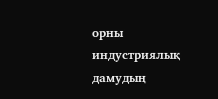орны индустриялық дамудың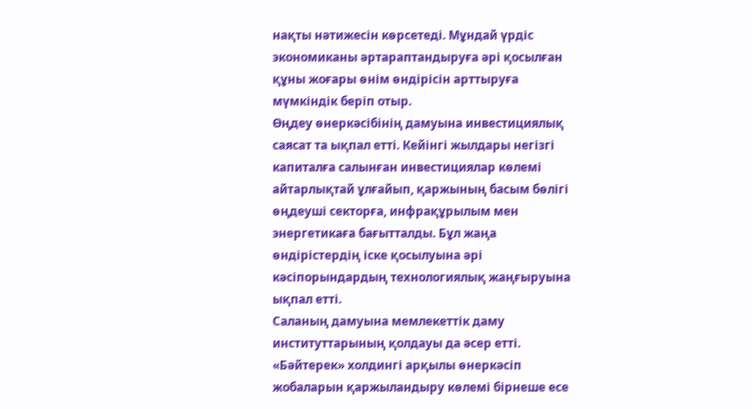нақты нәтижесін көрсетеді. Мұндай үрдіс экономиканы әртараптандыруға әрі қосылған құны жоғары өнім өндірісін арттыруға мүмкіндік беріп отыр.
Өңдеу өнеркәсібінің дамуына инвестициялық саясат та ықпал етті. Кейінгі жылдары негізгі капиталға салынған инвестициялар көлемі айтарлықтай ұлғайып, қаржының басым бөлігі өңдеуші секторға, инфрақұрылым мен энергетикаға бағытталды. Бұл жаңа өндірістердің іске қосылуына әрі кәсіпорындардың технологиялық жаңғыруына ықпал етті.
Саланың дамуына мемлекеттік даму институттарының қолдауы да әсер етті. «Бәйтерек» холдингі арқылы өнеркәсіп жобаларын қаржыландыру көлемі бірнеше есе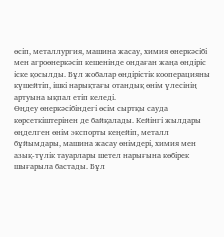өсіп, металлургия, машина жасау, химия өнеркәсібі мен агроөнеркәсіп кешенінде ондаған жаңа өндіріс іске қосылды. Бұл жобалар өндірістік кооперацияны күшейтіп, ішкі нарықтағы отандық өнім үлесінің артуына ықпал етіп келеді.
Өңдеу өнеркәсібіндегі өсім сыртқы сауда көрсеткіштерінен де байқалады. Кейінгі жылдары өңделген өнім экспорты кеңейіп, металл бұйымдары, машина жасау өнімдері, химия мен азық-түлік тауарлары шетел нарығына көбірек шығарыла бастады. Бұл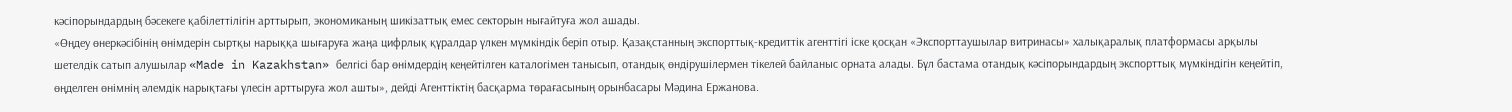кәсіпорындардың бәсекеге қабілеттілігін арттырып, экономиканың шикізаттық емес секторын нығайтуға жол ашады.
«Өңдеу өнеркәсібінің өнімдерін сыртқы нарыққа шығаруға жаңа цифрлық құралдар үлкен мүмкіндік беріп отыр. Қазақстанның экспорттық-кредиттік агенттігі іске қосқан «Экспорттаушылар витринасы» халықаралық платформасы арқылы шетелдік сатып алушылар «Made in Kazakhstan» белгісі бар өнімдердің кеңейтілген каталогімен танысып, отандық өндірушілермен тікелей байланыс орната алады. Бұл бастама отандық кәсіпорындардың экспорттық мүмкіндігін кеңейтіп, өңделген өнімнің әлемдік нарықтағы үлесін арттыруға жол ашты», дейді Агенттіктің басқарма төрағасының орынбасары Мәдина Ержанова.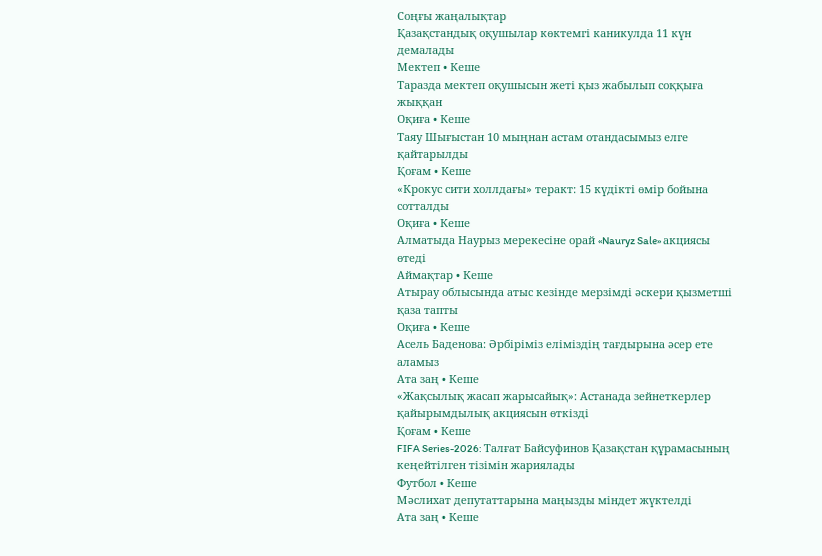Соңғы жаңалықтар
Қазақстандық оқушылар көктемгі каникулда 11 күн демалады
Мектеп • Кеше
Таразда мектеп оқушысын жеті қыз жабылып соққыға жыққан
Оқиға • Кеше
Таяу Шығыстан 10 мыңнан астам отандасымыз елге қайтарылды
Қоғам • Кеше
«Крокус сити холлдағы» теракт: 15 күдікті өмір бойына сотталды
Оқиға • Кеше
Алматыда Наурыз мерекесіне орай «Nauryz Sale» акциясы өтеді
Аймақтар • Кеше
Атырау облысында атыс кезінде мерзімді әскери қызметші қаза тапты
Оқиға • Кеше
Асель Баденова: Әрбіріміз еліміздің тағдырына әсер ете аламыз
Ата заң • Кеше
«Жақсылық жасап жарысайық»: Астанада зейнеткерлер қайырымдылық акциясын өткізді
Қоғам • Кеше
FIFA Series-2026: Талғат Байсуфинов Қазақстан құрамасының кеңейтілген тізімін жариялады
Футбол • Кеше
Мәслихат депутаттарына маңызды міндет жүктелді
Ата заң • Кеше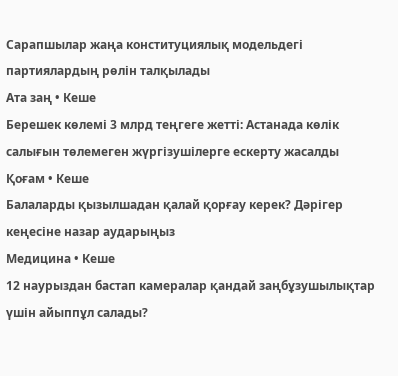Сарапшылар жаңа конституциялық модельдегі партиялардың рөлін талқылады
Ата заң • Кеше
Берешек көлемі 3 млрд теңгеге жетті: Астанада көлік салығын төлемеген жүргізушілерге ескерту жасалды
Қоғам • Кеше
Балаларды қызылшадан қалай қорғау керек? Дәрігер кеңесіне назар аударыңыз
Медицина • Кеше
12 наурыздан бастап камералар қандай заңбұзушылықтар үшін айыппұл салады?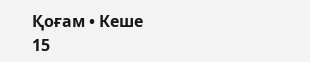Қоғам • Кеше
15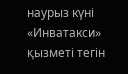наурыз күні «Инватакси» қызметі тегін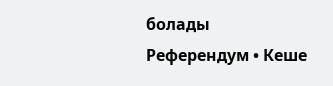болады
Референдум • Кеше